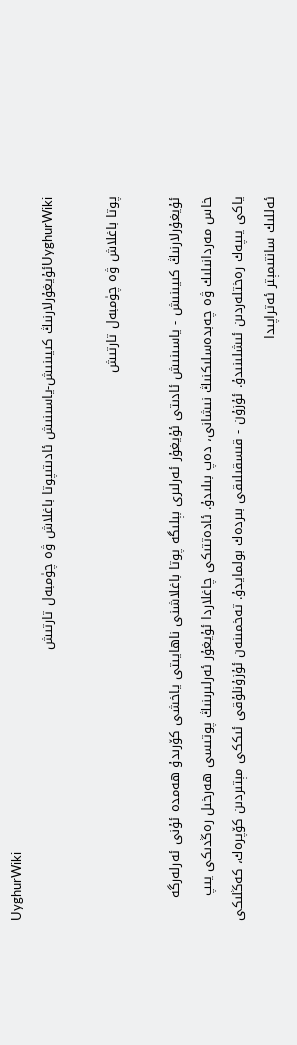UyghurWiki
UyghurWikiئۇيغۇرلارنىڭ كىيىنىش-ياسىنىش ئادىتىپوتا باغلاش ۋە چۈمبەل تارتىش

پوتا باغلاش ۋە چۈمبەل تارتىش

ئۇيغۇرلارنىڭ كىيىنىش - ياسىنىش ئادىتى ئۇيغۇر ئەرلىرى بېلىگە پوتا باغلاشنى ناھايىتى ياخشى كۆرىدۇ ھەمدە ئۇنى ئەرلەرگە خاس مەردانىلىك ۋە چەبدەسلىكنىڭ نىشانى، دەپ بىلىدۇ. ئادەتتىكى چاغلاردا ئۇيغۇر ئەرلىرىنىڭ پوتىسى ھەرخىل رەڭدىكى يىپ ياكى يىپەك رەختلەردىن ئىشلىنىدۇ. ئۇزۇن - قىسقىلىقى بىردەك بولمايدۇ. تەخمىنەن ئۇزۇنلۇقى ئىككى مېتىردىن كۆپرەك، كەڭلىكى ئەللىك سانتىمېتر ئەتراپىدا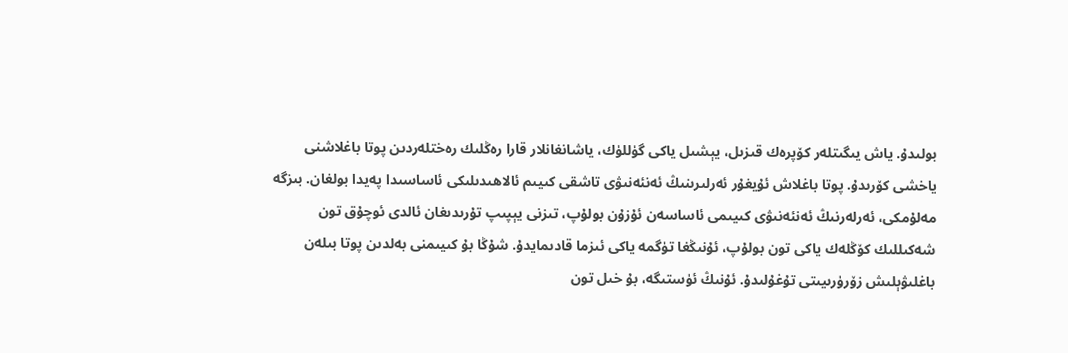بولىدۇ. ياش يىگىتلەر كۆپرەك قىزىل، يېشىل ياكى گۈللۈك، ياشانغانلار قارا رەڭلىك رەختلەردىن پوتا باغلاشنى ياخشى كۆرىدۇ. پوتا باغلاش ئۇيغۇر ئەرلىرىنىڭ ئەنئەنىۋى تاشقى كىيىم ئالاھىدىلىكى ئاساسىدا پەيدا بولغان. بىزگە مەلۇمكى، ئەرلەرنىڭ ئەنئەنىۋى كىيىمى ئاساسەن ئۇزۇن بولۇپ، تىزنى يېپىپ تۇرىدىغان ئالدى ئوچۇق تون شەكىللىك كۆڭلەك ياكى تون بولۇپ، ئۇنىڭغا تۈگمە ياكى ئىزما قادىمايدۇ. شۇڭا بۇ كىيىمنى بەلدىن پوتا بىلەن باغلىۋېلىش زۆرۈرىيىتى تۇغۇلىدۇ. ئۇنىڭ ئۈستىگە، بۇ خىل تون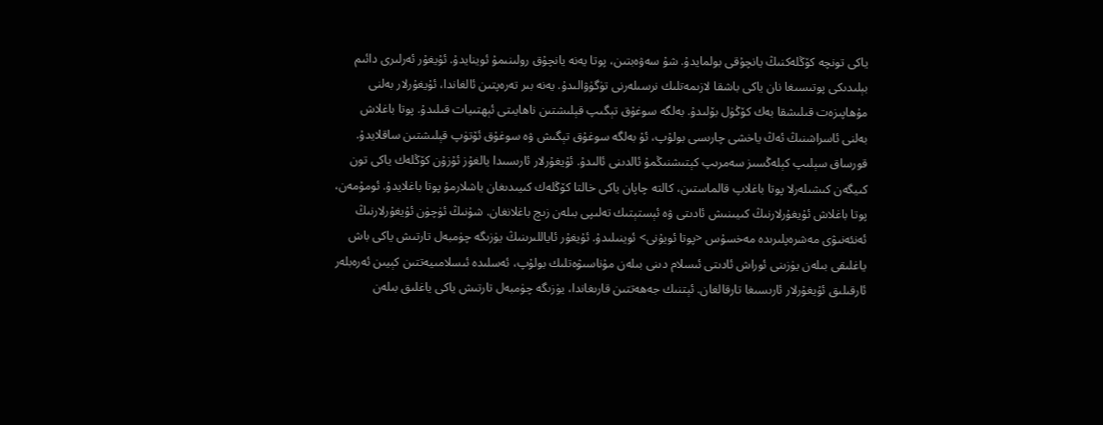ياكى تونچە كۆڭلەكنىڭ يانچۇقى بولمايدۇ. شۇ سەۋەبتىن، پوتا يەنە يانچۇق رولىنىمۇ ئوينايدۇ. ئۇيغۇر ئەرلىرى دائىم بېلىدىكى پوتىسىغا نان ياكى باشقا لازىمەتلىك نرسىلەرنى تۈگۈۋالىدۇ. يەنە بىر تەرەپتىن ئالغاندا، ئۇيغۇرلار بەلنى مۇھاپىزەت قىلىشقا بەك كۆڭۈل بۆلىدۇ. بەلگە سوغۇق تېگىپ قېلىشتىن ناھايىتى ئېھتىيات قىلىدۇ. پوتا باغلاش بەلنى ئاسراشنىڭ ئەڭ ياخشى چارىسى بولۇپ، ئۇ بەلگە سوغۇق تېگىش ۋە سوغۇق ئۆتۈپ قېلىشتىن ساقلايدۇ. قورساق سېلىپ كېلەڭسىز سەمرىپ كېتىشنىڭمۇ ئالدىنى ئالىدۇ. ئۇيغۇرلار ئارىسىدا يالغۇز ئۇزۇن كۆڭلەك ياكى تون كىيگەن كىشىلەرلا پوتا باغلاپ قالماستىن، كالتە چاپان ياكى خالتا كۆڭلەك كىيىدىغان ياشلارمۇ پوتا باغلايدۇ. ئومۇمەن، پوتا باغلاش ئۇيغۇرلارنىڭ كىيىنىش ئادىتى ۋە ئېستېتىك تەلىپى بىلەن زىچ باغلانغان. شۇنىڭ ئۈچۈن ئۇيغۇرلارنىڭ ئەنئەنىۋى مەشرەپلىرىدە مەخسۇس <پوتا ئويۇنى> ئوينىلىدۇ. ئۇيغۇر ئاياللىرىنىڭ يۈزىگە چۈمبەل تارتىش ياكى باش ياغلىقى بىلەن يۈزىنى ئوراش ئادىتى ئىسلام دىنى بىلەن مۇناسىۋەتلىك بولۇپ، ئەسلىدە ئىسلامىيەتتىن كېيىن ئەرەبلەر ئارقىلىق ئۇيغۇرلار ئارىسىغا تارقالغان. ئېتنىك جەھەتتىن قارىغاندا، يۈزىگە چۈمبەل تارتىش ياكى ياغلىق بىلەن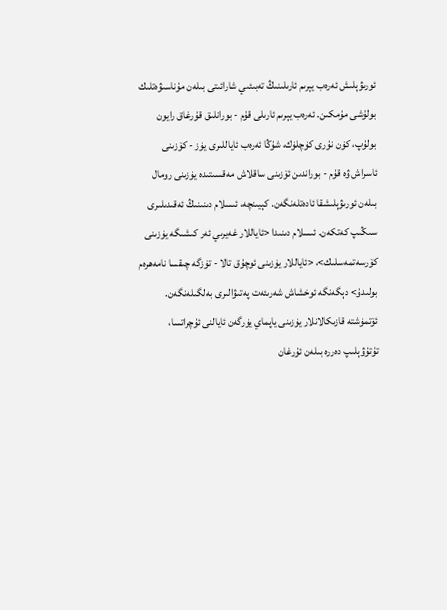ئورىۋېلىش ئەرەب يېرىم ئارىلىنىڭ تەبىئىي شارائىتى بىلەن مۇناسىۋەتلىك بولۇشى مۇمكىن. ئەرەب يېرىم ئارىلى قۇم - بورانلىق قۇرغاق رايون بولۇپ، كۈن نۇرى كۈچلۈك، شۇڭا ئەرەب ئاياللىرى يۈز - كۆزىنى ئاسراش ۋە قۇم - بوراندىن ئۆزىنى ساقلاش مەقسىتىدە يۈزىنى رومال بىلەن ئورىۋېلىشقا ئادەتلەنگەن. كېيىنچە، ئىسلام دىنىنىڭ ئەقىدىلىرى سىڭىپ كەتكەن. ئىسلام دىنىدا <ئاياللار غەيرىي ئەر كىشىگە يۈزىنى كۆرسەتمەسلىك>، <ئاياللار يۈزىنى ئوچۇق تالا - تۈزگە چىقسا نامەھرەم بولىدۇ> دېگەنگە ئوخشاش شەرىئەت پەتىۋالىرى بەلگىلەنگەن. ئۆتمۈشتە قازىكالانلار يۈزىنى ياپماي يۈرگەن ئايالنى ئۇچراتسا، تۇتۇۋېلىپ دەررە بىلەن ئۇرغان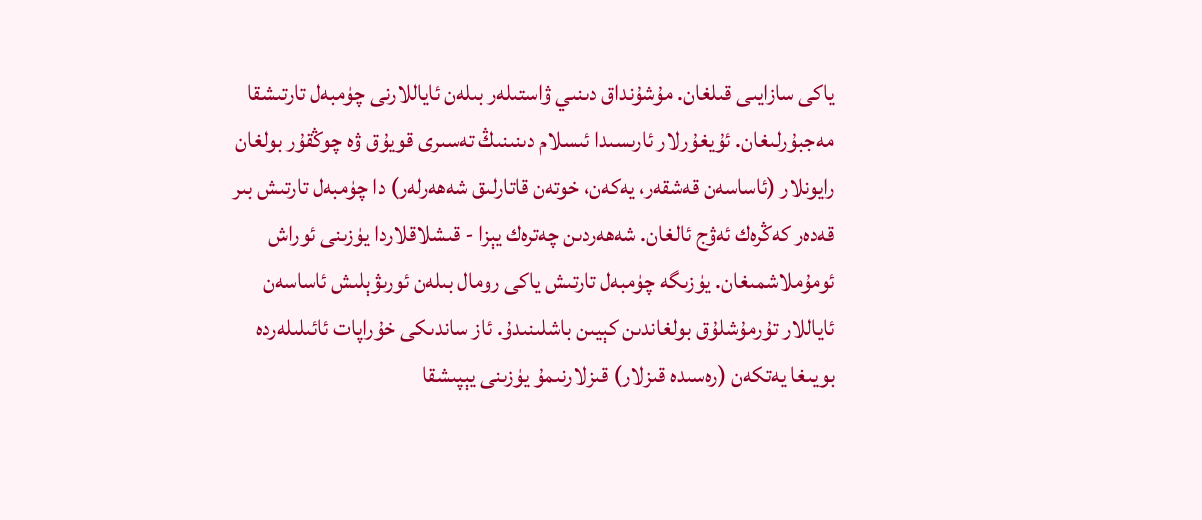ياكى سازايىى قىلغان. مۇشۇنداق دىنىي ۋاستىلەر بىلەن ئاياللارنى چۈمبەل تارتىشقا مەجبۇرلىغان. ئۇيغۇرلار ئارىسىدا ئىسلام دىنىنىڭ تەسىرى قويۇق ۋە چوڭقۇر بولغان رايونلار (ئاساسەن قەشقەر، يەكەن، خوتەن قاتارلىق شەھەرلەر) دا چۈمبەل تارتىش بىر قەدەر كەڭرەك ئەۋج ئالغان. شەھەردىن چەترەك يېزا - قىشلاقلاردا يۈزىنى ئوراش ئومۇملاشمىغان. يۈزىگە چۈمبەل تارتىش ياكى رومال بىلەن ئورىۋېلىش ئاساسەن ئاياللار تۇرمۇشلۇق بولغاندىن كېيىن باشلىنىدۇ. ئاز ساندىكى خۇراپات ئائىلىلەردە بويىغا يەتكەن (رەسىدە قىزلار) قىزلارنىمۇ يۈزىنى يېپىشقا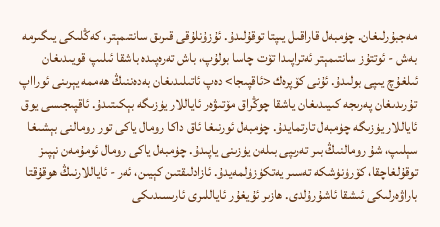مەجبۇرلىغان. چۈمبەل قاراقىل يىپتا توقۇلىدۇ. ئۇزۇنلۇقى قىرىق سانتىمېتر، كەڭلىكى يىگىرمە بەش - ئوتتۇز سانتىمېتر ئەتراپىدا تۆت چاسا بولۇپ، باش تەرەپىدە باشقا ئىلىپ قويىدىغان ئىلغۇچ يىپى بولىدۇ. ئۇنى كۆپرەك <ئاقپىجا> دەپ ئاتىلىدىغان بەدەننىڭ ھەممە يېرىنى ئورااپ تۇرىدىغان پەرىجە كىيىدىغان ياشقا چوڭراق مۆتىۋەر ئاياللار يۈزىگە بېكىتىدۇ. ئاقپىجىسى يوق ئاياللار يۈزىگە چۈمبەل تارتمايدۇ. چۈمبەل ئورنىغا ئاق داكا رومال ياكى تور رومالنى بېشىغا سېلىپ، شۇ رومالنىڭ بىر تەرىپى بىلەن يۈزىنى ياپىدۇ. چۈمبەل ياكى رومال ئومۇمەن نېپىز توقۇلغاچقا، كۆرۈنۈشكە تەسىر يەتكۈزۈلمەيدۇ. ئازادلىقتىن كېيىن، ئەر - ئاياللارنىڭ ھوقۇقتا باراۋەرلىكى ئىشقا ئاشۇرۇلدى. ھازىر ئۇيغۇر ئاياللىرى ئارىسىدىكى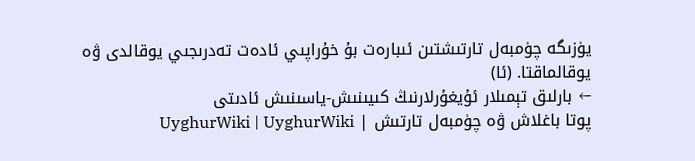يۈزىگە چۈمبەل تارتىشتىن ئىبارەت بۇ خۇراپىي ئادەت تەدرىجىي يوقالدى ۋە يوقالماقتا. (ئا)
← بارلىق تېمىلار ئۇيغۇرلارنىڭ كىيىنىش-ياسىنىش ئادىتى
پوتا باغلاش ۋە چۈمبەل تارتىش | UyghurWiki | UyghurWiki